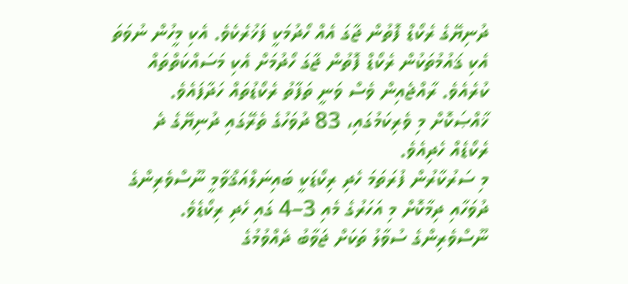ދުނިޔޭގެ ރެކޯޑް ފޮތުން ޖާގަ އެއް ހޯދުމަކީ ފަޚުރެކެވެ. އެކި މީހުން ނުވަތަ އެކި ޤައުމުތަކުން ރެކޯޑް ފޮތުން ޖާގަ ހޯދުމަށް އެކި މަސައްކަތްތައް ކުރެއެވެ. ރާއްޖެއިން ވެސް ވަނީ ތަފާތު ރެކޯޑުތައް ހަދާފައެވެ. ޚާއްޞަކޮށް މި ވެރިކަމުގައި، 83 ދުވަހުގެ ތެރޭގައި ދުނިޔޭގެ ދެ ރެކޯޑެއް ހެދިއެވެ.
މި ސަރުކާރުން ފުރަތަމަ ހެދި ރިކޯޑަކީ ބައިނަލްއަޤްވާމީ ނޫސްވެރިންގެ ދުވަހާއި ދިމާކޮށް މި އަހަރުގެ މެއި 3–4 ގައި ހެދި ރިކޯޑެވެ. ނޫސްވެރިންގެ ސުވާލު ތަކަށް ޖަވާބު ދެއްވުމުގެ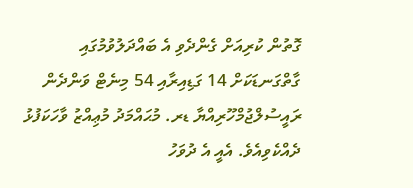ގޮތުން ކުރިއަށް ގެންދެވި އެ ބައްދަލުވުމުގައި ގާތްގަނޑަކަށް 14 ގަޑިއިރާއި 54 މިނެޓް ވަންދެން ރައީސުލްޖުމްހޫރިއްޔާ ޑރ. މުޙައްމަދު މުޢިއްޒު ވާހަކަފުޅު ދެއްކެވިއެވެ. އެއީ އެ ދުވަހު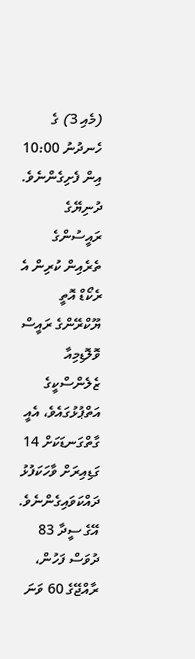(މެއި 3) ގެ ހެނދުނު 10:00 އިން ފެށިގެންނެވެ. ދުނިޔޭގެ ރައީސުންގެ ތެރެއިން ކުރިން އެ ރެކޯޑް އޮތީ ޔޫކްރޭންގެ ރައީސް ވޮލޮޑިމިއާ ޒެލެންސްކީގެ އަތްޕުޅުގައެވެ، އެއީ ގާތްގަނޑަކަށް 14 ގަޑިއިރަށް ވާހަކަފުޅު ދައްކަވައިގެންނެވެ.
އޭގެ ސީދާ 83 ދުވަސް ފަހުން، ރާއްޖޭގެ 60 ވަނަ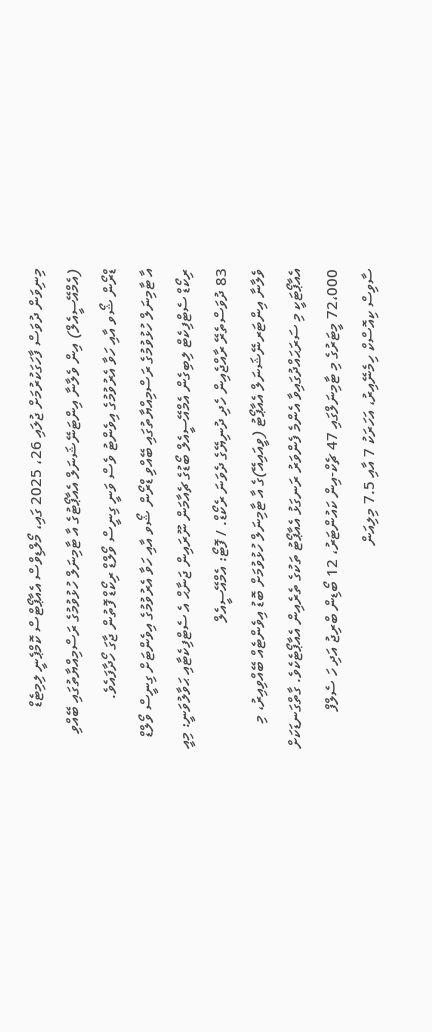މިނިވަން ދުވަސް ފާހަގަކުރުމަށް ޖުލައި 26، 2025 ގައި، މޯލްޑިވްސް އެއާޕޯޓްސް ކޮމްޕެނީ ލިމިޓެޑް (އެމްއޭސީއެލް) އިން ވެލާނާ އިންޓަނޭޝަނަލް އެއާޕޯޓުގެ އާ ޓާމިނަލް ހުޅުވުމުގެ ރަސްމިއްޔާތުގައި ބޭއްވި ޑްރޯން ޝޯވ އާއި ހަވާ އެރުވުމުގެ އިވެންޓު ވެސް ވަނީ ގިނީސް ވޯލްޑް ރިކޯޑް ފޮތުން ޖާގަ ހޯދާފައެވެ.
އާ ޓާމިނަލް ހުޅުވުމުގެ ރަސްމިއްޔާތުގައި ބޭއްވި ޑްރޯން ޝޯވ އާއި ހަވާ އެރުވުމުގެ އިވެންޓަށް ގިނީސް ވޯލްޑް ރިކޯޑް ސެޓްފިކެޓް ލިބިގެން އެމްއޭސީއެލް ބޯޑުގެ ޗެއާމަން ނޫރައިން ޖަނާޙް އެ ސެޓްފިކެޓާއި ޙަވާލުވަނީ: މިއީ 83 ދުވަސްތެރޭ ރާއްޖެއިން ހެދި ދުނިޔޭގެ ދެވަނަ ރެކޯޑް. / ފޮޓޯ: އެމްއޭސީއެލް
ވެލާނާ އިންޓަރނޭޝަނަލް އެއާޕޯޓު (ވީއައިއޭ)ގެ އާ ޓާމިނަލް ހުޅުވުމަށް ބޮޑު އިވެންޓެއް ބޭއްވިއިރު، މި އެއާޕޯޓަކީ މި ސަރަޙައްދުގައިވާ އެންމެ ފެންވަރު ރަނގަޅު އެއާޕޯޓު ތަކުގެ ތެރެއިން އެއާޕޯޓެކެވެ. ގާތްގަނޑަކަށް 72،000 މީޓަރުގެ މި ޓާމިނަލްގައި 47 ޗެކް-އިން ކައުންޓަރު، 12 ބޯޑިން ބްރިޖު އަދި ހަ ސެލްފް ސާވިސް ކިއޮސްކް ހިމެނޭއިރު، އަހަރަކު 7 އާއި 7.5 މިލިއަން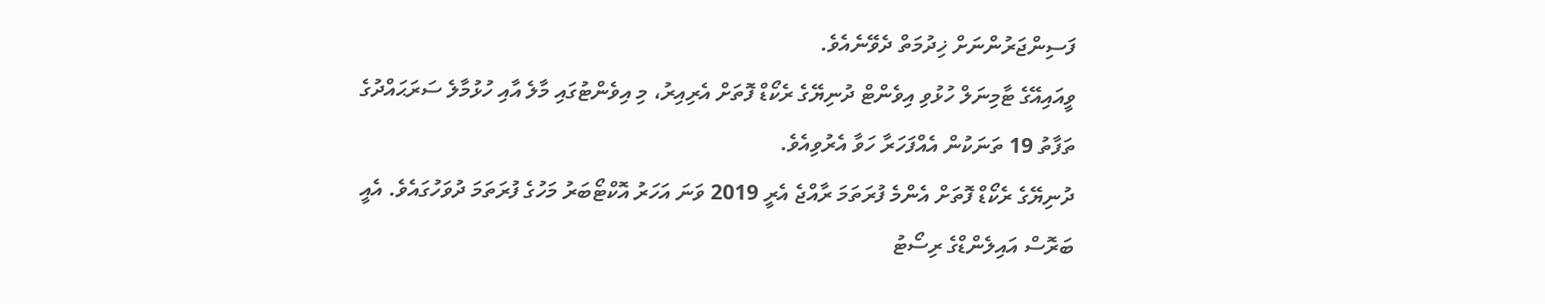ފަސިންޖަރުންނަށް ޚިދުމަތް ދެވޭނެއެވެ.
ވީއައިއޭގެ ޓާމިނަލް ހުޅުވި އިވެންޓް ދުނިޔޭގެ ރެކޯޑް ފޮތަށް އެރިއިރު، މި އިވެންޓުގައި މާލެ އާއި ހުޅުމާލެ ސަރަޙައްދުގެ ތަފާތު 19 ތަނަކުން އެއްފަހަރާ ހަވާ އެރުވިއެވެ.
ދުނިޔޭގެ ރެކޯޑް ފޮތަށް އެންމެ ފުރަތަމަ ރާއްޖެ އެރީ 2019 ވަނަ އަހަރު އޮކްޓޯބަރު މަހުގެ ފުރަތަމަ ދުވަހުގައެވެ. އެއީ ބަރޮސް އައިލެންޑްގެ ރިސޯޓު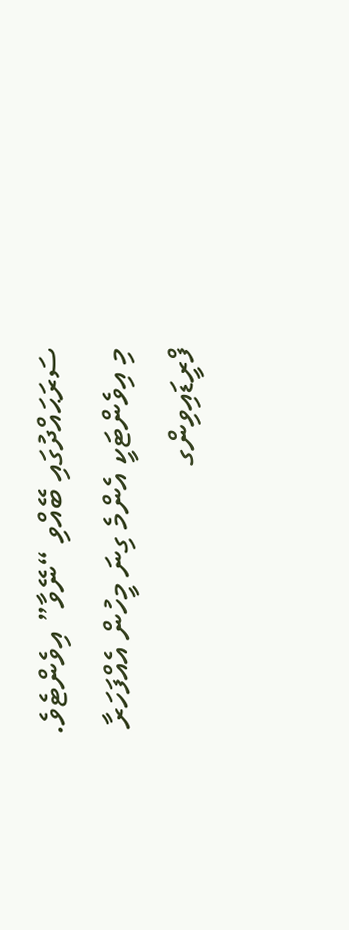ސަރަޙައްދުގައި ބޭއްވި “ނޭވާ” އިވެންޓެވެ. މި އިވެންޓަކީ އެންމެ ގިނަ މީހުން އެއްފަހަރާ ފްރީޑައިވިންގ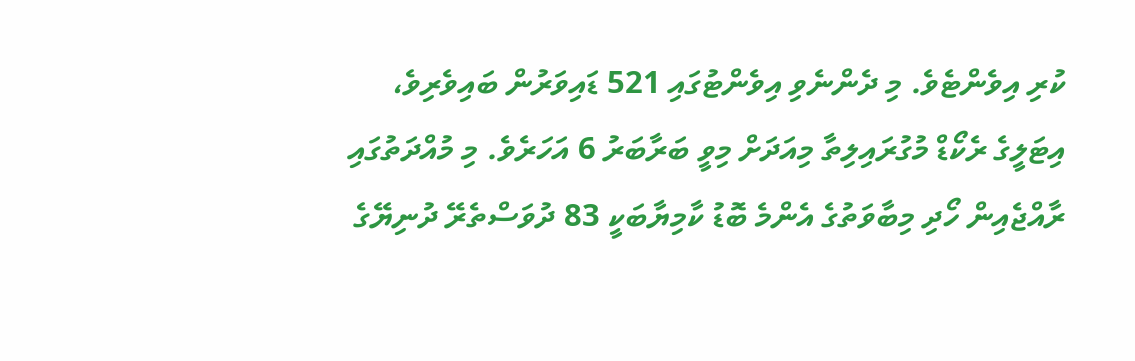ކުރި އިވެންޓެވެ. މި ދެންނެވި އިވެންޓުގައި 521 ޑައިވަރުން ބައިވެރިވެ، އިޓަލީގެ ރެކޯޑް މުގުރައިލިތާ މިއަދަށް މިވީ ބަރާބަރު 6 އަހަރެވެ. މި މުއްދަތުގައި ރާއްޖެއިން ހޯދި މިބާވަތުގެ އެންމެ ބޮޑު ކާމިޔާބަކީ 83 ދުވަސްތެރޭ ދުނިޔޭގެ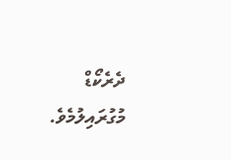ދެރެކޯޑް މުގުރައިލުމެވެ.